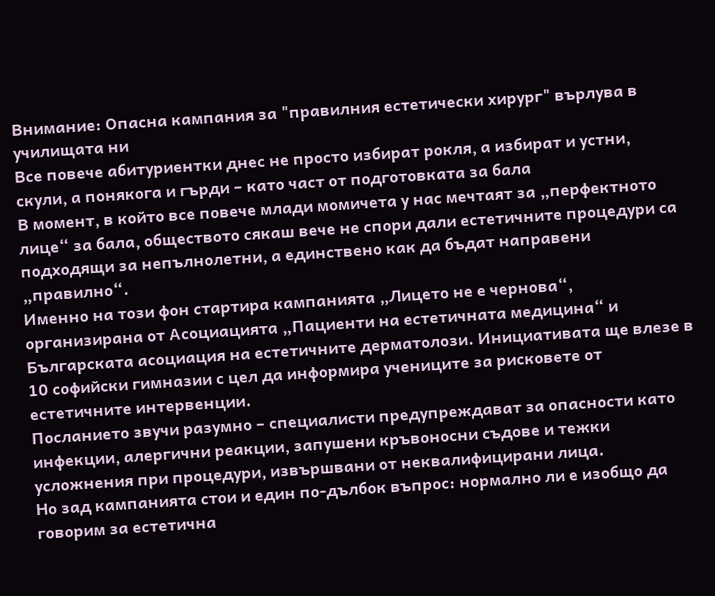Внимание: Опасна кампания за "правилния естетически хирург" върлува в училищата ни
Все повече абитуриентки днес не просто избират рокля, а избират и устни, скули, а понякога и гърди – като част от подготовката за бала
В момент, в който все повече млади момичета у нас мечтаят за „перфектното лице“ за бала, обществото сякаш вече не спори дали естетичните процедури са подходящи за непълнолетни, а единствено как да бъдат направени „правилно“.
Именно на този фон стартира кампанията „Лицето не е чернова“, организирана от Асоциацията „Пациенти на естетичната медицина“ и Българската асоциация на естетичните дерматолози. Инициативата ще влезе в 10 софийски гимназии с цел да информира учениците за рисковете от естетичните интервенции.
Посланието звучи разумно – специалисти предупреждават за опасности като инфекции, алергични реакции, запушени кръвоносни съдове и тежки усложнения при процедури, извършвани от неквалифицирани лица.
Но зад кампанията стои и един по-дълбок въпрос: нормално ли е изобщо да говорим за естетична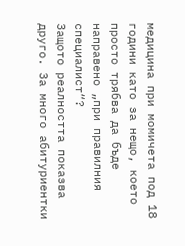медицина при момичета под 18 години като за нещо, което просто трябва да бъде направено „при правилния специалист“?
Защото реалността показва друго. За много абитуриентки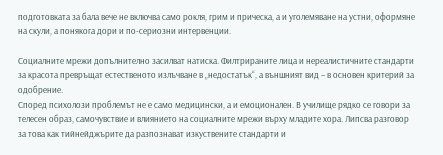подготовката за бала вече не включва само рокля, грим и прическа, а и уголемяване на устни, оформяне на скули, а понякога дори и по-сериозни интервенции.

Социалните мрежи допълнително засилват натиска. Филтрираните лица и нереалистичните стандарти за красота превръщат естественото излъчване в „недостатък“, а външният вид – в основен критерий за одобрение.
Според психолози проблемът не е само медицински, а и емоционален. В училище рядко се говори за телесен образ, самочувствие и влиянието на социалните мрежи върху младите хора. Липсва разговор за това как тийнейджърите да разпознават изкуствените стандарти и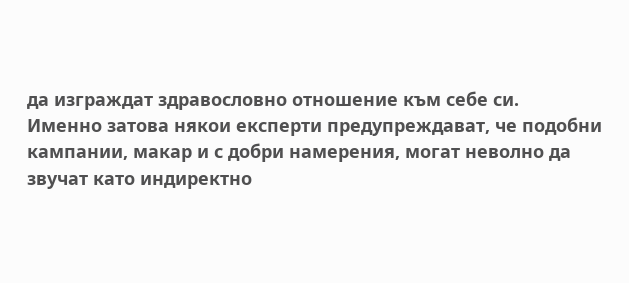да изграждат здравословно отношение към себе си.
Именно затова някои експерти предупреждават, че подобни кампании, макар и с добри намерения, могат неволно да звучат като индиректно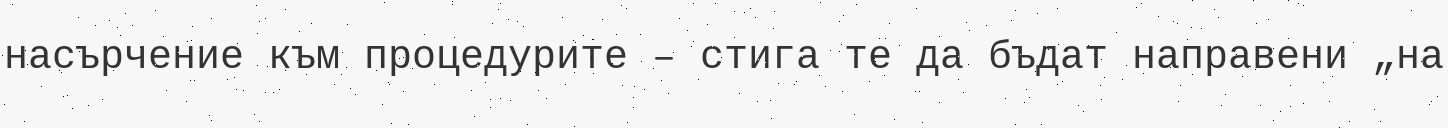насърчение към процедурите – стига те да бъдат направени „на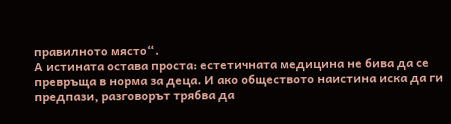правилното място“.
А истината остава проста: естетичната медицина не бива да се превръща в норма за деца. И ако обществото наистина иска да ги предпази, разговорът трябва да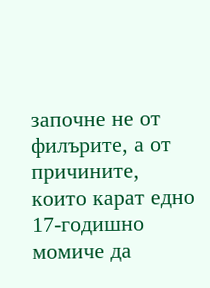започне не от филърите, а от причините, които карат едно 17-годишно момиче да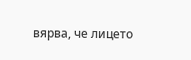вярва, че лицето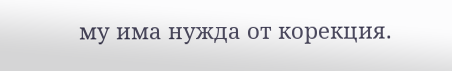му има нужда от корекция.